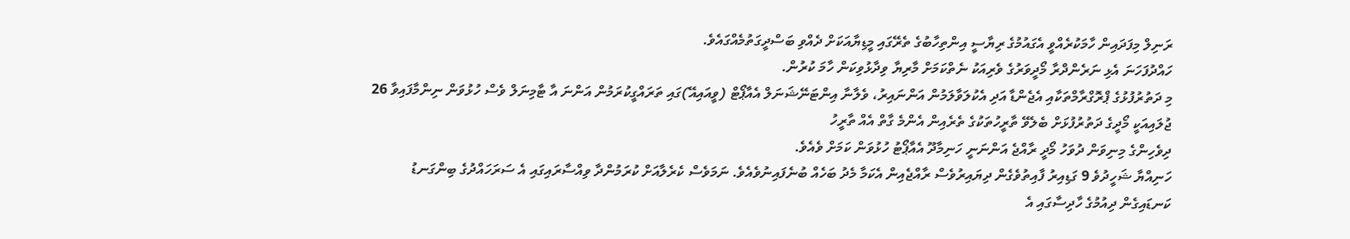ރަނިލް މިފަދައިން ހާމަކުރެއްވީ އެގައުމުގެ ރިޔާސީ އިންތިހާބުގެ ތެރޭގައި މީޑިޔާއަކަށް ދެއްވި ބަސްދީގަތުމެއްގައެވެ.
ހައްދުފަހަނަ އެޅި ނަރެންދްރާ މޯދީވަރުގެ ވެރިއަކު ނެތްކަމަށް މާރިޔާ ވިދާޅުވިކަން ހާމަ ކުރުން.
މި ދަތުރުފުޅުގެ ޕްރޮގްރާމްތަކާއި އެޖެންޑާ އަދި އެކުލަވާލަމުން އަންނައިރު، ވެލާނާ އިންޓަނޭޝަނަލް އެއާޕޯޓް (ވީއައިއޭ)ގައި ތަރައްގީކުރަމުން އަންނަ އާ ޓާމިނަލް ވެސް ހުޅުވަން ނިންމާފައިވާ 26 ޖުލައިއަކީ މޯދީގެ ދަތުރުފުޅަށް ބެލެވޭ ތާރީހުތަކުގެ ތެރެއިން އެންމެ ގާތް އެއް ތާރީހު
ދިވެހިންގެ މިނިވަން ދުވަހު މޯދީ ރާއްޖެ އަންނަނީ ހަނިމާދޫ އެއާޕޯޓު ހުޅުވަން ކަމަށް ވެއެވެ.
ހަނިއްޔާ ޝަހީދުވެ 9 ގަޑިއިރު ފާއިތުވެގެން ދިޔައިރުވެސް ރާއްޖެއިން އެކަމާ މެދު ބަހެއް ބުނެފައިނުވެއެވެ. ނަމަވެސް ކެރެލާއަށް ކުރަމުންދާ ވިއްސާރައިގައި އެ ސަރަހައްދުގެ ބިންގަނޑު ކަނޑައިގެން ދިއުމުގެ ހާދިސާގައި އެ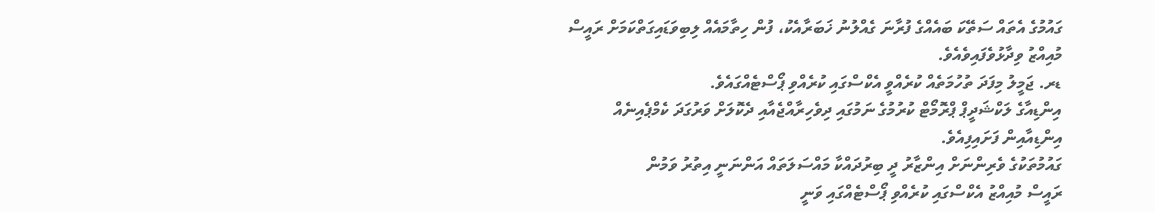ގައުމުގެ އެތައް ސަތޭކަ ބައެއްގެ ފުރާނަ ގެއްލުނު ޚަބަރާއެކު، ފުން ހިތާމައެއް ލިބިވަޑައިގަތްކަމަށް ރައީސް މުއިއްޒު ވިދާޅުވެފައިވެއެވެ.
ޑރ. ޖަމީލު މިފަދަ ތުހުމަތެއް ކުރެއްވީ އެކްސްގައި ކުރެއްވި ޕޯސްޓެއްގައެވެ.
އިންޑިއާގެ ލަކްޝަދީޕް ޕްރޮމޯޓް ކުރުމުގެ ނަމުގައި ދިވެހިރާއްޖެއާއި ދެކޮލަށް ވަރުގަދަ ކެމްޕެއިނެއް އިންޑިއާއިން ފަށައިފިއެވެ.
ގައުމުތަކުގެ ވެރިންނަށް އިންޒާރު ދީ ބިރުދައްކާ މައްސަލަތައް އަންނަނީ އިތުރު ވަމުން
ރައީސް މުއިއްޒު އެކްސްގައި ކުރެއްވި ޕޯސްޓެއްގައި ވަނީ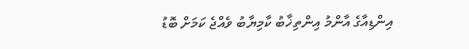އިންޑިއާގެ އާންމު އިންތިޚާބު ކާމިޔާބު ވެއްޖެ ކަމަށް ބޮޑު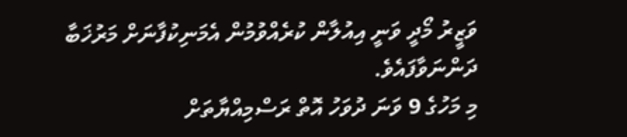ވަޒީރު މޯދީ ވަނީ އިއުލާން ކުރެއްވުމުން އެމަނިކުފާނަށް މަރުޚަބާ ދަންނަވާފައެވެ.
މި މަހުގެ 9 ވަނަ ދުވަހު އޮތް ރަސްމިއްޔާތަށް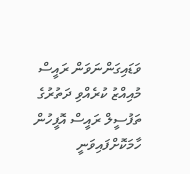ވަޑައިގަންނަވަން ރައީސް މުއިއްޒު ކުރެއްވި ދަތުރުގެ ތަފުސީލް ރައީސް އޮފީހުން ހާމަކޮށްފައިވަނީ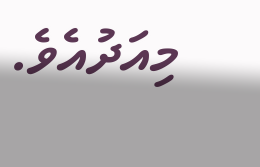މިއަދުއެވެ.